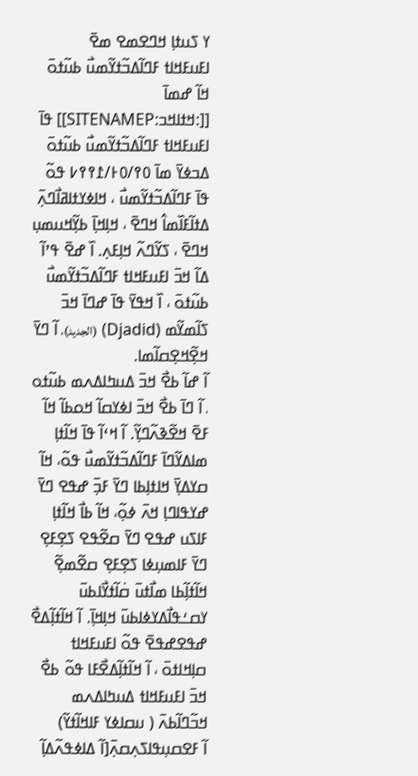ߌ ߖߎߙߊ߲ ߞߣߐߘߐ ߘߐ߫
ߊߓߎߓߞߊߙ ߓߣߊ߬ߡߏ߬ߙߌ߬ߘߎ߯ ߕߎ߬ߙߋ߫
ߞߊ߬ ߝߘߊ߫ [[:ߞߙߊߞߏ:SITENAMEP]] ߟߊ߫
ߊߓߎߓߞߊߙ ߓߣߊ߬ߡߏ߬ߙߌ߬ߘߎ߯ ߕߎ߬ߙߋ߫ ߡߏߦߌ߫ ߘߊ߫ ߀߉/߀߅/߁߉߉߇ ߟߋ߬ ߟߊ߫ ߓߣߊ߬ߡߏ߬ߙߌ߬ߘߎ߯ ، ߞߊߦߌߙߊߥߊ߯ߣߍ߲߫ ߡߙߊ߬ߓߊ߰ߘߊ߮ ߞߣߐ߫ ، ߞߊ߲ߞߊ߲߫ ߕߌ߲߬ߞߎߘߎ߲ ߞߣߐ߫ ، ߖߌ߬ߣߍ߬ ߞߊ߲ߓߍ߲. ߊ߰ ߝߐ߫ ߟߴߊ߬ ߡߊ߬ ߞߏ߫ ߊߓߎߓߞߊߙ ߓߣߊ߬ߡߏ߬ߙߌ߬ߘߎ߯ ߕߎ߬ߙߋ߫ ، ߊ߰ ߞߟߌ߫ ߟߊ߫ ߝߣߊ߫ ߞߏ߫ ߖߊ߬ߘߌ߬ߘ (Djadid) (الجديد)، ߊ߬ ߣߌ߫ ߞߐ߲߬ߞߐ߲ߛߊ߬ߘߊ.
ߊ߬ ߝߊ߬ ߕߐ߯ ߞߏ߫ ߡߎߤߊߡߍߘ ߕߎ߬ߙߋ ، ߊ߬ ߣߊ߫ ߕߐ߯ ߞߏ߫ ߊߦߌߛߊ߬ ߞߋߕߊ߬ ߞߊ߬ ߓߐ߫ ߞߐ߬ߢߍ߬ߣߌ߲߬. ߊ߬ ߞߵߊ߬ ߟߊ߫ ߞߊ߬ߙߊ߲ ߘߊߡߌ߬ߣߊ߫ ߓߣߊ߬ߡߏ߬ߙߌ߬ߘߎ߯ ߟߋ߬، ߞߊ߬ ߛߌߡߌ߲߫ ߞߊߙߊ߲ߕߊ ߣߌ߫ ߓߏ߲߫ ߝߟߐ ߣߌ߫ ߝߌߟߊߣߊ߲ ߞߍ߫ ߦߋ߲߬، ߞߊ߬ ߕߊ߯ ߞߊ߬ߙߊ߲ ߓߊߖߎ ߝߟߐ ߣߌ߫ ߛߐ߬ߟߐ ߖߐ߲ߓߐ߲ ߣߌ߫ ߓߊߘߎ߲ߦߊ ߖߐ߲ߓߐ߲ ߛߐ߬ߘߐ߲߬ ߞߊ߬ߙߊ߲߬ߕߊ ߘߊ߯ߙߎ߫ ߛ߭ߊ߬ߙߌ߯ߊߕߎ߫ ߌߛߑߟߊ߯ߡߌߦߊߕߎ߫ ߞߊ߲ߞߊ߲߫. ߊ߬ ߞߊ߬ߙߊ߲߬ߡߐ߯ ߝߟߐߝߟߐ߫ ߟߋ߬ ߊߓߎߓߞߊߙ ߛߊ߲ߞߊߙߋ߫ ، ߊ߬ ߞߊ߬ߙߊ߲߬ߡߐ߯ߓߊ ߟߋ߬ ߕߐ߯ ߞߏ߫ ߊߓߎߓߞߊߙ ߡߎߤߊߡߍߘ ߞߏ߬ߣߊ߬ߕߍ߫ ( ߎߛߊߦߌ ߓߊߞߊ߬ߙߌ߬)
ߊ߬ ߓߐߛߎ߲ߟߊߖߍ߲ߛߍ߲߫[ߊ߬ ߡߊߦߟߍ߬ߡߊ߲߬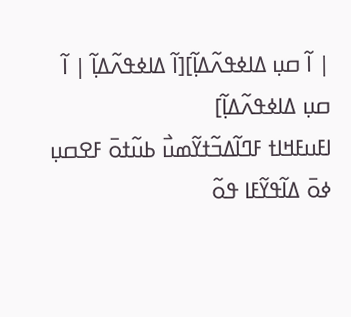| ߊ߬ ߛߎ߲ ߡߊߦߟߍ߬ߡߊ߲߬][ߊ߬ ߡߊߦߟߍ߬ߡߊ߲߬ | ߊ߬ ߛߎ߲ ߡߊߦߟߍ߬ߡߊ߲߬]
ߊߓߎߓߞߊߙ ߓߣߊ߬ߡߏ߬ߙߌ߬ߘߎ߯ ߕߎ߬ߙߋ߫ ߓߐߛߎ߲ ߦߋ߫ ߡߊ߬ߟߌ߬ߓߊ ߟߋ߬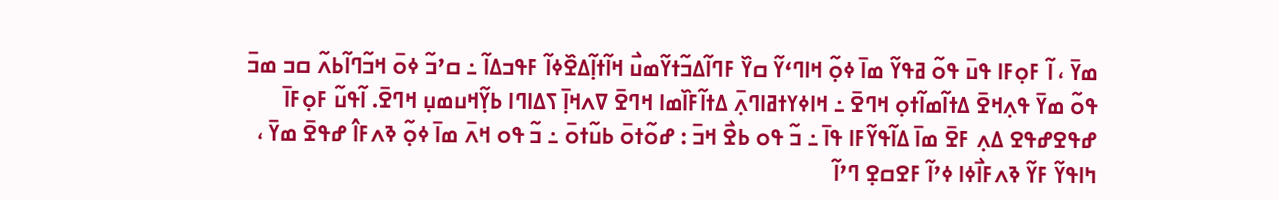ߘߌ߫ ، ߊ߬ ߓߋ߲ߓߊ ߟߎ߫ ߟߋ߬ ߥߟߌ߬ ߘߊ߫ ߦߋ߲߬ ߞߊߣߵߌ߬ ߛߌ߰ ߓߣߊ߬ߡߏ߬ߙߌ߬ߘߎ߯ ߞߊ߬ߙߊ߲߬ߡߐ߰ߦߊ߬ ߓߟߏߡߊ߬ ߸ ߛߴߏ߬ ߦߋ߫ ߞߏ߬ߣߊ߬ߕߍ߬ ߛߏ ߘߏ߫ ߟߋ߬ ߘߌ߫ ߟߍ߲ߞߐ߫ ߡߙߊ߬ߘߊ߬ߙߋ߲ ߞߣߐ߫ ߸ ߞߊߦߌߙߥߊߣߍ߲߫ ߡߙߊ߬ߓߊ߰ߘߊ ߞߣߐ߫ ߜߍߞߊ߲߫ ߖߡߊߣߊ ߕߌ߲߬ߞߎߘߎ߲ ߞߣߐ߫. ߊ߬ߟߎ߬ ߓߋ߲ߓߊ߫ ߝߟߐߝߟߐ ߡߍ߲ ߓߐ߫ ߘߊ߫ ߡߊ߬ߟߌ߬ߓߊ ߟߊ߫ ߸ ߏ߬ ߟߋ ߕߐ߯ ߞߏ߫ : ߝߋ߬ߙߋ߫ ߕߎ߬ߙߋ߫ ߸ ߏ߬ ߟߋ ߞߍ߫ ߘߊ߫ ߦߋ߲߬ ߢߍߓߊ߮ ߝߟߐ߫ ߘߌ߫ ، ߤߊߟߌ߬ ߓߌ߬ ߢߍߓߊ߯ߦߊ ߦߴߊ߬ ߓߐߛߐ߲ ߣߴߊ߬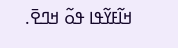ߞߊ߬ߓߌ߬ߟߊ ߟߋ߬ ߞߣߐ߫.